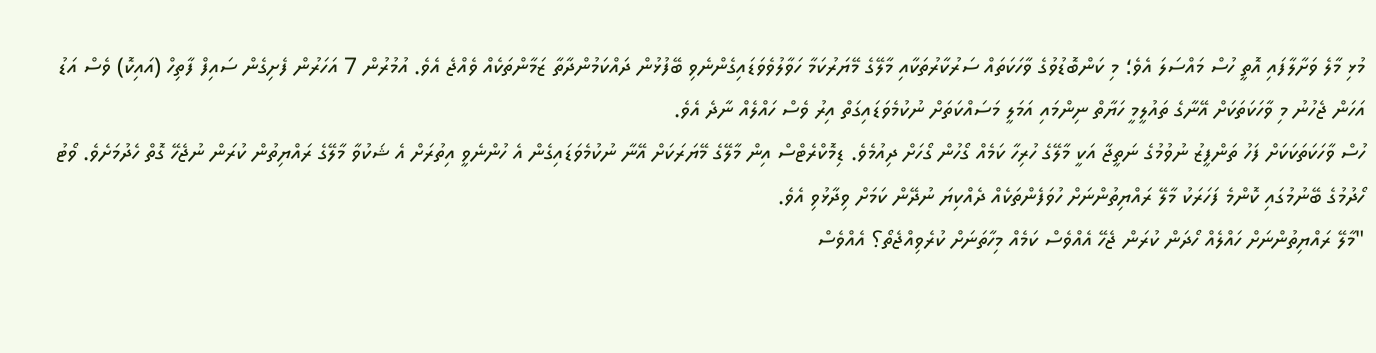މުޅި މާލެ ވަށާލާފައި އޮތީ ހުސް މައްސަލަ އެވެ؛ މި ކަންބޮޑުވުގެ ވާހަކަތައް ސަރުކާރުތަކާއި މާލޭގެ މޭޔަރުކަމާ ހަވާލުވެވަޑައިގެންނެވި ބޭފުޅުން ދައްކަމުންދާތާ ޒަމާންތަކެއް ވެއްޖެ އެވެ. އުމުރުން 7 އަހަރުން ފެށިގެން ސައިފް ފާތިހް (އައިކޮ) ވެސް އަޑު އަހަން ޖެހުނު މި ވާހަކަތަކަށް އޭނާގެ ތައުލީމީ ހަޔާތް ނިންމައި އަމަލީ މަސައްކަތަށް ނުކުމެވަޑައިގަތް އިރު ވެސް ހައްލެއް ނާދެ އެވެ.
ހުސް ވާހަކަތަކަކަށް ފަހު ތަންފީޒު ނުވުމުގެ ނަތީޖާ އަކީ މާލޭގެ ހުރިހާ ކަމެއް ގޯހުން ގޯހަށް ދިއުމެވެ. ޑިމޮކްރެޓްސް އިން މާލޭގެ މޭޔަރަކަށް އޭނާ ނުކުމެވަޑައިގެން އެ ހުންނެވީ އިތުރަށް އެ ޝަކުވާ މާލޭގެ ރައްޔިތުން ކުރަން ނުޖެހޭ ގޮތް ހެދުމަށެވެ. ވޯޓު ހޯދުމުގެ ބޭނުމުގައި ކޮންމެ ފަހަރަކު މާލޭ ރައްޔިތުންނަށް ހުވަފެންތަކެއް ދެއްކިޔަ ނުދޭން ކަމަށް ވިދާޅުވި އެވެ.
"މާލޭ ރައްޔިތުންނަށް ހައްލެއް ހޯދަން ކުރަން ޖެހޭ އެއްވެސް ކަމެއް މިހާތަނަށް ކުރެވިއްޖެތޯ؟ އެއްވެސް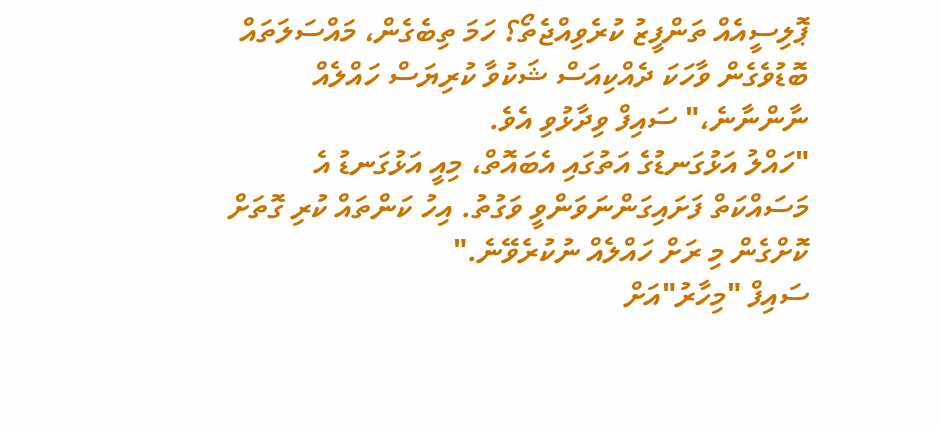ޕޮލިސީއެއް ތަންފީޒު ކުރެވިއްޖެތޯ؟ ހަމަ ތިބެގެން، މައްސަލަތައް ބޮޑުވެގެން ވާހަކަ ދެއްކިއަސް ޝަކުވާ ކުރިޔަސް ހައްލެއް ނާންނާނެ،" ސައިފް ވިދާޅުވި އެވެ.
"ހައްލު އަޅުގަނޑުގެ އަތުގައި އެބައޮތް، މިއީ އަޅުގަނޑު އެ މަސައްކަތް ފަށައިގަންނަވަންވީ ވަގުތު. އިހު ކަންތައް ކުރި ގޮތަށް ކޮށްގެން މި ރަށް ހައްލެއް ނުކުރެވޭނެ."
ސައިފް "މިހާރު"އަށް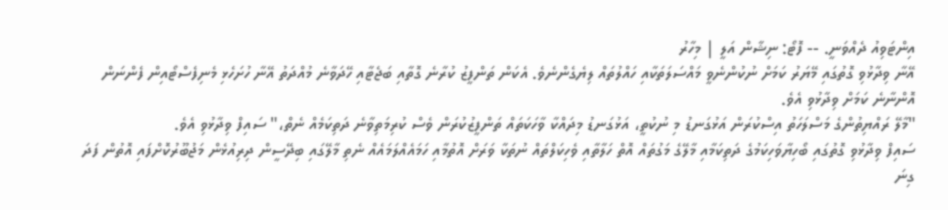އިންޓަވިއު ދެއްވަނީ. -- ފޮޓޯ: ނިޝާން އަލީ | މިހާރު
އޭނާ ވިދާޅުވި ގޮތުގައި މޭޔަރު ކަމަށް ނުކުންނެވީ މައްސަލަތަކާއި ހައްލުތައް ލިޔެގެންނެވެ. އެކަން ތަންފީޒު ކުރާނެ ގޮތާއި ބަޖެޓާއި ހޭދަވާނެ މުއްދަތު އޭނާ ހުށަހެޅި މެނިފެސްޓޯއިން ފެންނަން އޮންނާނެ ކަމަށް ވިދާޅުވި އެވެ.
"މާލޭ ރައްޔިތުންގެ މަސްލަހަތު އިސްކުރަން އަޅުގަނޑު މި ނުކުތީ، އަޅުގަނޑު މިދައްކާ ވާހަކަތައް ތަންފީޒުކުރަން ވެސް ކުރިމަތިވާނެ ދަތިކަމެއް ނެތް،" ސައިފް ވިދާޅުވި އެވެ.
ސައިފް ވިދާޅުވި ގޮތުގައި ބޯހިޔާވަހިކަމުގެ ދަތިކަމާއި މާލޭގެ މަގުތައް އޮތް ހަލާތާއި ވެހިކަލްތައް ނުތަކާ ވަރަށް އޮތުމާއި ހަމައެއްލަމައެއް ނެތި މާލޭގައި ބިދޭސީން ދިރިއުޅެން މަޖުބޫރުކޮށްފައި އޮތުން ފަދަ ގިނަ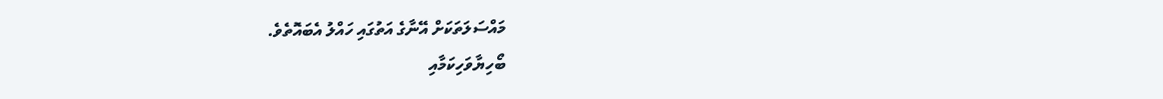މައްސަލަތަކަށް އޭނާގެ އަތުގައި ހައްލު އެބައޮތެވެ.
ބޯހިޔާވަހިކަމާއި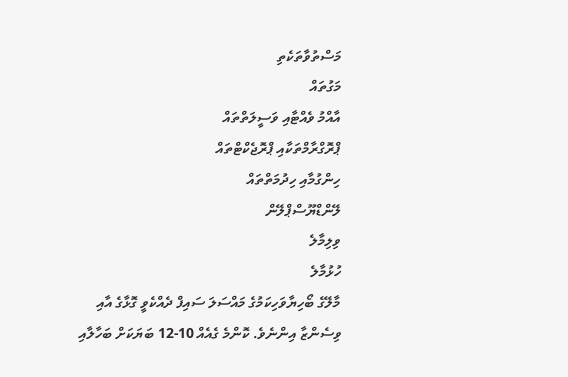މަސްތުވާތަކެތި
މަގުތައް
އާއްމު ވެއްޓާއި ވަސީލަތްތައް
ޕްރޮގްރާމްތަކާއި ޕްރޮޖެކްޓްތައް
ހިންގުމާއި ހިދުމަތްތައް
ލޭންޑްޔޫސްޕްލޭން
ވިލިމާލެ
ހުޅުމާލެ
މާލޭގެ ބޯހިޔާވަހިކަމުގެ މައްސަލަ ސައިފް ދެއްކެވީ ގޮޅާގެ އާއި ވިސެންޒާ އިންނެވެ. ކޮންމެ ގެއެއް 10-12 ބަޔަކަށް ބަހާލާއި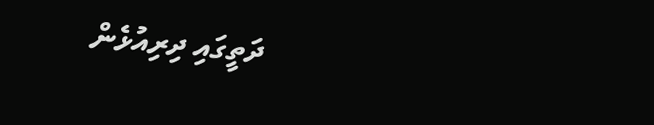ދަތީގައި ދިރިއުޅެން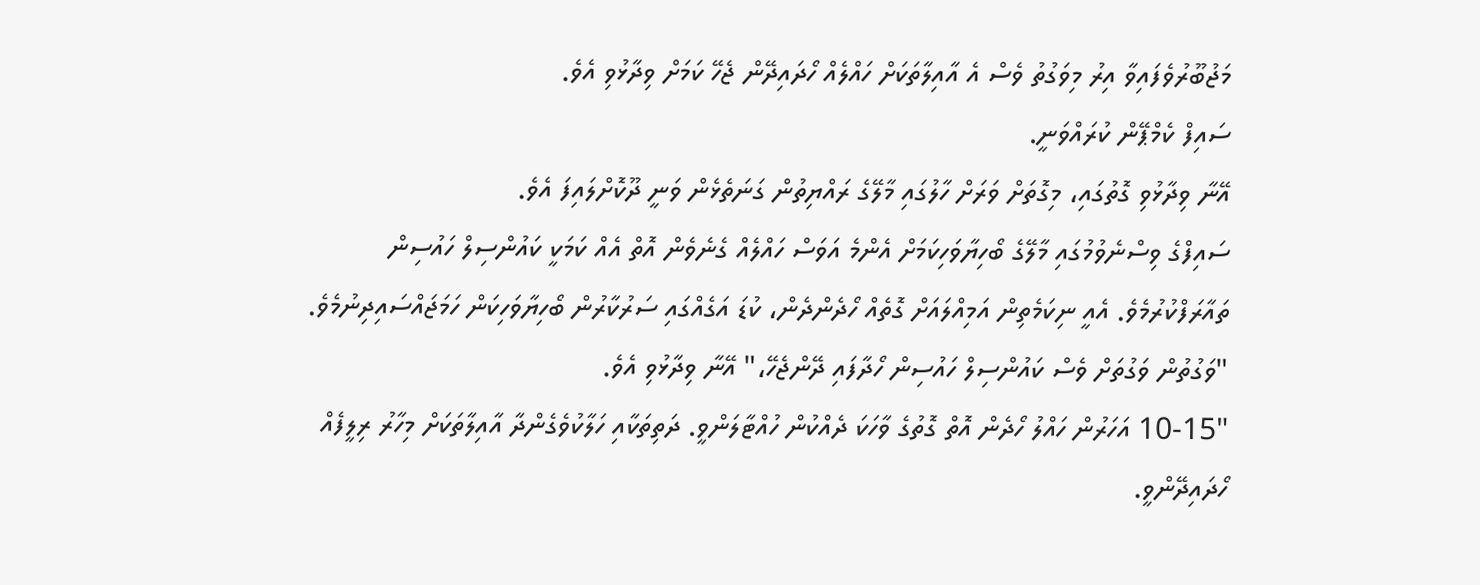މަޖުބޫރުވެފައިވާ އިރު މިވަގުތު ވެސް އެ އާއިލާތަކަށް ހައްލެއް ހޯދައިދޭން ޖެހޭ ކަމަށް ވިދާޅުވި އެވެ.
ސައިފް ކެމްޕޭން ކުރައްވަނީ.
އޭނާ ވިދާޅުވި ގޮތުގައި، މިގޮތަށް ވަރަށް ހާލުގައި މާލޭގެ ރައްޔިތުން ގަނަތެޅެން ވަނީ ދޫކޮށްލައިފަ އެވެ.
ސައިފްގެ ވިސްނެވުމުގައި މާލޭގެ ބޯހިޔާވަހިކަމަށް އެންމެ އަވަސް ހައްލެއް ގެނެވެން އޮތް އެއް ކަމަކީ ކައުންސިލް ހައުސިން ތައާރަފްކުރުމެވެ. އެއީ ނިކަމެތިން އަމިއްލައަށް ގޮތެއް ހޯދެންދެން، ކުޑަ އަގެއްގައި ސަރުކާރުން ބޯހިޔާވަހިކަން ހަމަޖައްސައިދިނުމެވެ.
"ވަގުތުން ވަގުތަށް ވެސް ކައުންސިލް ހައުސިން ހޯދާފައި ދޭންޖެހޭ،" އޭނާ ވިދާޅުވި އެވެ.
"10-15 އަހަރުން ހައްލު ހޯދެން އޮތް ގޮތުގެ ވާހަކަ ދެއްކުން ހުއްޓާލަންވީ. ދަތިތަކާއި ހަލާކުވެގެންދާ އާއިލާތަކަށް މިހާރު ރިލީފެއް ހޯދައިދޭންވީ.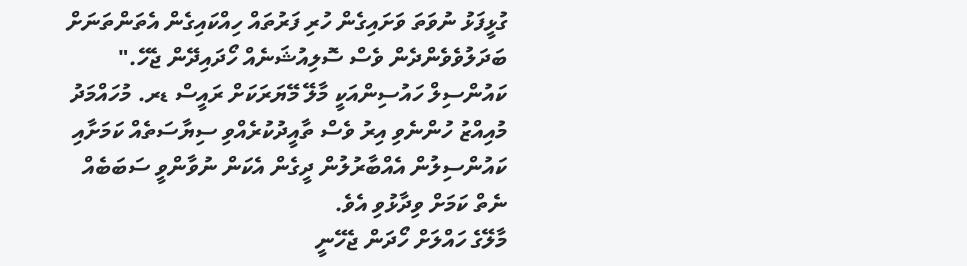ގުޅީފަޅު ނުވަތަ ވަށައިގެން ހުރި ފަރުތައް ހިއްކައިގެން އެތަންތަނަށް ބަދަލުވެވެންދެން ވެސް ސޮލިއުޝަނެއް ހޯދައިދޭން ޖެހޭ."
ކައުންސިލް ހައުސިންއަކީ މާލޭ މޭޔަރަކަށް ރައީސް ޑރ. މުހައްމަދު މުއިއްޒު ހުންނެވި އިރު ވެސް ތާއީދުކުރެއްވި ސިޔާސަތެއް ކަމަށާއި ކައުންސިލުން އެއްބާރުލުން ދީގެން އެކަން ނުވާންވީ ސަބަބެއް ނެތް ކަމަށް ވިދާޅުވި އެވެ.
މާލޭގެ ހައްލަށް ހޯދަން ޖެހޭނީ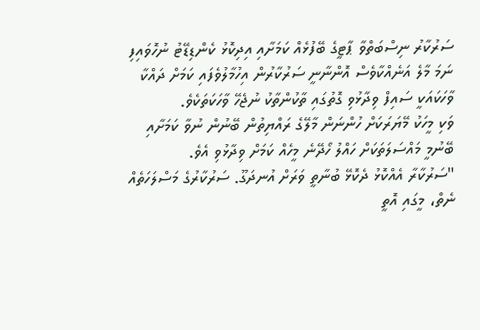ސަރުކާރު ނިސްބަތްވާ ޕާޓީގެ ބޭފުޅެއް ކަމަށާއި އިދިކޮޅު ކެންޑިޑޭޓު ނުހޮވައިފި ނަމަ މާލެ އަނެއްކާވެސް އޮންނާނީ ސަރުކާރުން އިހުމާލުވެފައި ކަމަށް ދައްކާ ވާހަކައަކީ ސައިފް ވިދާޅުވި ގޮތުގައި ތާކުންތާކު ނުޖެހޭ ވާހަކަތަކެވެ.
ވަކި މީހަކު މޭޔަރަކަށް ހުންނަން މާލޭގެ ރައްޔިތުން ބޭނުން ނުވާ ކަމަށާއި ބޭނުމީ މައްސަލަތަކަށް ހައްލު ހޯދޭނެ މީހެއް ކަމަށް ވިދާޅުވި އެވެ.
"ސަރުކާރާ އެއްކޮޅު ދެކޮޅޭ ބުނާތީ ވަރަށް އުނދަގޫ. ސަރުކާރުގެ މަސްލަހަތެއް ނެތް، މީގައި އޮތީ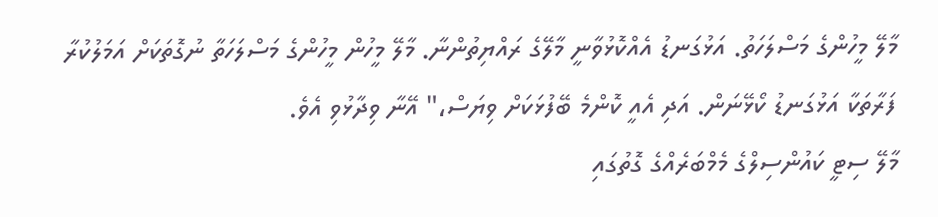މާލޭ މީހުންގެ މަސްލަހަތު. އަޅުގަނޑު އެއްކޮޅުވާނީ މާލޭގެ ރައްޔިތުންނާ. މާލޭ މީހުން މީހުންގެ މަސްލަހަތާ ނުގޮތަކަށް އަމަލުކުރާ ފަރާތަކާ އަޅުގަނޑު ކޯޅޭނަން. އަދި އެއީ ކޮންމެ ބޭފުޅަކަށް ވިޔަސް،" އޭނާ ވިދާޅުވި އެވެ.
މާލޭ ސިޓީ ކައުންސިލްގެ މެމްބަރެއްގެ ގޮތުގައި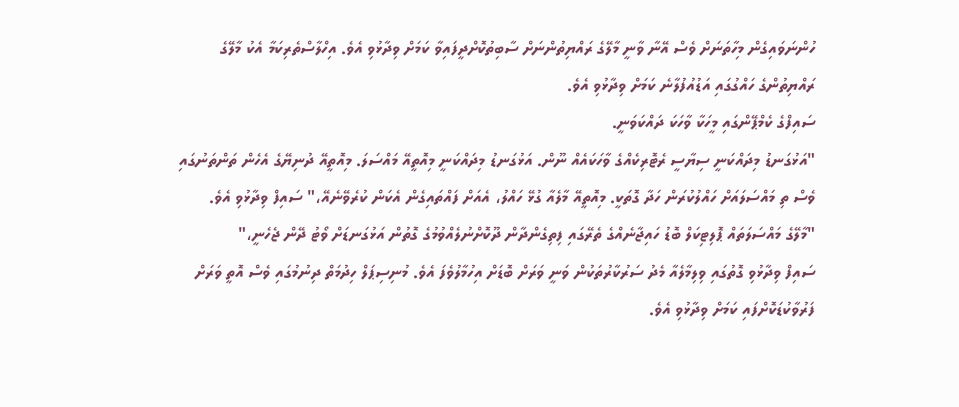ހުންނަވައިގެން މިހާތަނަށް ވެސް އޭނާ ވާނީ މާލޭގެ ރައްޔިތުންނަށް ސާބިތުކޮށްދީފައިވާ ކަމަށް ވިދާޅުވި އެވެ. އިހްލާސްތެރިކަމާ އެކު މާލޭގެ ރައްޔިތުންގެ ހައްގުގައި އަޑުއުފުލާނެ ކަމަށް ވިދާޅުވި އެވެ.
ސައިފްގެ ކެމްޕޭންގައި މީހަކާ ވާހަކަ ދައްކަވަނީ.
"އަޅުގަނޑު މިދައްކަނީ ސިޔާސީ ރެޓޮރިކެއްގެ ވާހަކައެއް ނޫން. އަޅުގަނޑު މިދައްކަނީ މިއޮތީއޭ މައްސަލަ. މިއޮތީއޭ ދުނިޔޭގެ އެހެން ތަންތަނުގައި ވެސް ތި މައްސަލައަށް ހައްލުކުރަން ހަދާ ގޮތަކީ. މިއޮތީއޭ މާލެއާ ގުޅޭ ހައްލު، އެއަށް ފައްތައިގެން އެކަން ކުރެވޭނެއޭ،" ސައިފް ވިދާޅުވި އެވެ.
"މާލޭގެ މައްސަލަތައް ޕޮލިޓިކަލް ބޮޑު ހައިޖާނެއްގެ ތެރޭގައި ފިތިގެންދާން ދޫކޮށްނުލެއްވުމުގެ ގޮތުން އަޅުގަނޑަށް ވޯޓު ދޭން ޖެހެނީ،"
ސައިފް ވިދާޅުވި ގޮތުގައި ވިލިމާލެއާ މެދު ސަރުކާރުތަކުން ވަނީ ވަރަށް ބޮޑަށް އިހުމާލުވެފަ އެވެ. މުނިސިޕަލް ހިދުމަތް ދިނުމުގައި ވެސް އޮތީ ވަރަށް ފަރުވާކުޑަކޮށްފައި ކަމަށް ވިދާޅުވި އެވެ.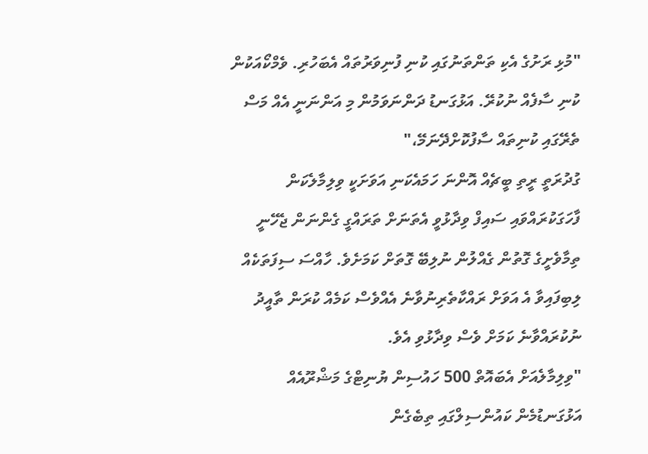"މުޅި ރަށުގެ އެކި ތަންތަނުގައި ކުނި ފުނިވަރުތައް އެބަހުރި. ވެމްކޯއަކުން ކުނި ސާފެއް ނުކުރޭ. އަޅުގަނޑު ދަންނަވަމުން މި އަންނަނީ އެއް މަސް ތެރޭގައި ކުނިތައް ސާފުކޮށްދޭނަމޭ،"
ގުދުރަތީ ރީތި ބީޗެއް އޮންނަ ހަމައެކަނި އަވަށަކީ ވިލިމާލެކަން ފާހަގަކުރައްވައި ސައިފް ވިދާޅުވީ އެތަނަށް ތަރައްގީ ގެންނަން ޖެހޭނީ ތިމާވެށީގެ ގޮތުން ގެއްލުން ނުލިބޭ ގޮތަށް ކަމަށެވެ. ހާއްސަ ސިފަތަކެއް ލިބިފައިވާ އެ އަވަށް ރައްކާތެރިނުވާނެ އެއްވެސް ކަމެއް ކުރަން ތާއީދު ނުކުރައްވާނެ ކަމަށް ވެސް ވިދާޅުވި އެވެ.
"ވިލިމާލެއަށް އެބައޮތް 500 ހައުސިން ޔުނިޓްގެ މަޝްރޫއެއް އަޅުގަނޑުމެން ކައުންސިލްގައި ތިބެގެން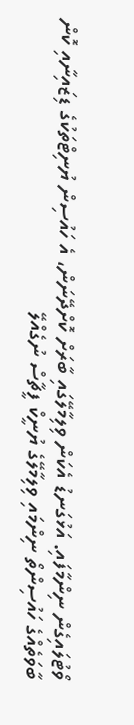ވޯޓުލައިގެން ނިންމާފައި. އަޅުގަނޑު އެކަން ވިލިމާލޭގައި ބާރަށް ކޮށްދޭނަން، އެ ހައުސިން ޔުނިޓްތަކުގެ ޑިޒައިނާއި ކޮން ބާވަތެއްގެ ހައުސިންތޯ ނިންމައި ވިލިމާލޭގެ ޔުނީކް ފީޗާސް ނުގެއްލޭ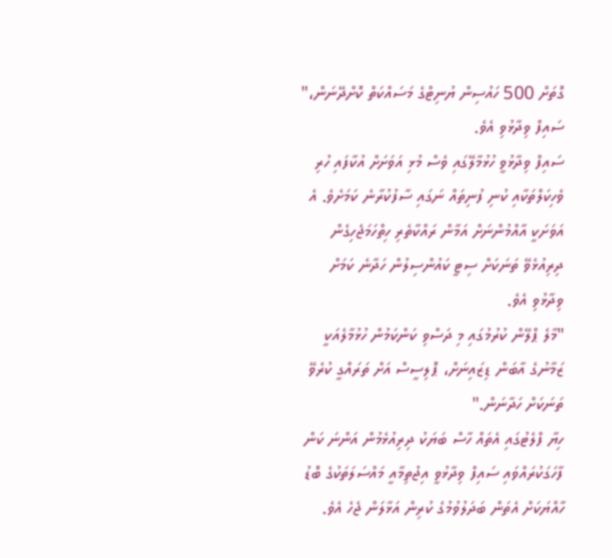ގޮތަށް 500 ހައުސިން ޔުނިޓްގެ މަސައްކަތް ކޮށްދޭނަން،" ސައިފް ވިދާޅުވި އެވެ.
ސައިފް ވިދާޅުވީ ހުޅުމާލޭގައި ވެސް މުޅި އަވަށަށް އުކާފައި ހުރި ވެހިކަލްތަކާއި ކުނި ފުނިތައް ނަގައި ސާފުކުރާނެ ކަމަށެވެ. އެ އަވަށަކީ އާއްމުންނަށް އަމާން ރައްކާތެރި ހިތްހަމަޖެހިގެން ދިރިއުޅެވޭ ތަނަކަށް ސިޓީ ކައުންސިލުން ހަދާނެ ކަމަށް ވިދާޅުވި އެވެ.
"މާލެ ޕްލޭން ކުރުމުގައި މި ދަސްވި ކަންކަމުން ހުޅުމާލެއަކީ ޒަމާނުގެ އާބަން ޑިޒައިނަށް، ޕޮލިސީސް އަށް ތަރައްގީ ކުރެވޭ ތަނަކަށް ހަދާނަން."
ހިޔާ ފްލެޓުގައި އެތައް ހާސް ބަޔަކު ދިރިއުޅެމުން އަންނަ ކަން ފާހަގަކުރައްވައި ސައިފް ވިދާޅުވީ އިޖުތިމާއީ މައްސަލަތަކުގެ ބޮޑު ހާއްޔަކަށް އެތަން ބަދަލުވުމުގެ ކުރިން އަޅާލަން ޖެހެ އެވެ.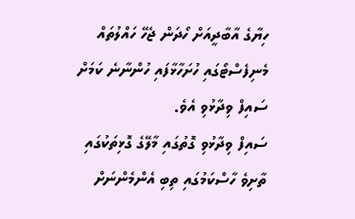ހިޔާގެ އާބާދީއަށް ހޯދަން ޖެހޭ ހައްލުތައް މެނިފެސްޓޯގައި ހުށަހާޅާފައި ހުންނާނެ ކަމަށް ސައިފް ވިދާޅުވި އެވެ.
ސައިފް ވިދާޅުވި ގޮތުގައި މާލޭގެ ގޮޅިތަކުގައި ތާށިވެ ހާސްކަމުގައި ތިބި އެންމެންނަށް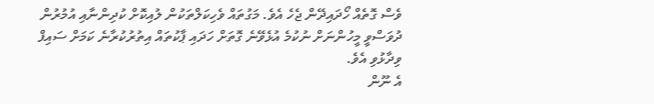ވެސް ގޮތެއް ހޯދައިދޭން ޖެހެ އެވެ. މަގުތައް ވެހިކަލްތަކުން ލުއިކޮށް ކުދިންނާއި އުމުރުން ދުވަސްވީ މީހުންނަށް ނުކުމެ އުޅެވޭނެ ގޮތަށް ހަދައި ޕާކުތައް އިތުރުކުރާނެ ކަމަށް ސައިފް ވިދާޅުވި އެވެ.
އެ ނޫން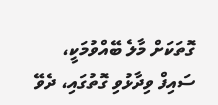ގޮތަކަށް މާލެ ބޭއްވުމަކީ، ސައިފް ވިދާޅުވި ގޮތުގައި، ދެވޭ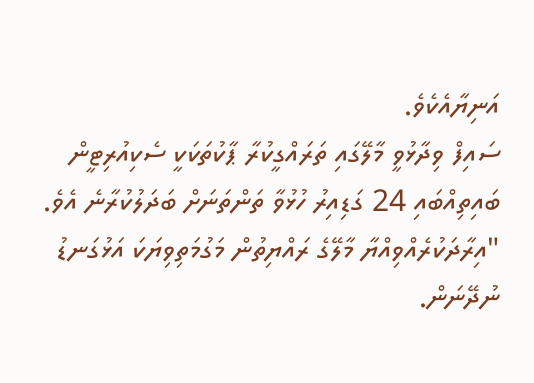އަނިޔާއެކެވެ.
ސައިފް ވިދާޅުވީ މާލޭގައި ތަރައްގީކުރާ ޕާކުތަކަކީ ސެކިއުރިޓީން ބައިތިއްބައި 24 ގަޑިއިރު ހުޅުވާ ތަންތަނަށް ބަދަލުކުރާނެ އެވެ.
"އިރާދަކުރެއްވިއްޔާ މާލޭގެ ރައްޔިތުން މަގުމަތިވިޔަކަ އަޅުގަނޑު ނުދޭނަން.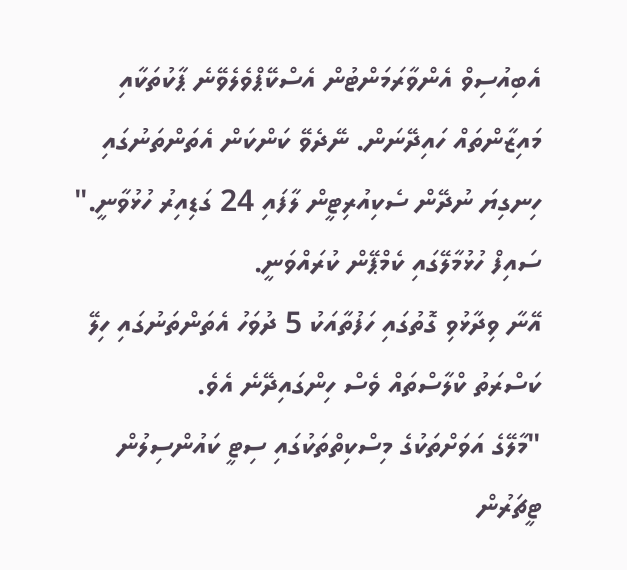އެބިއުސިވް އެންވާރަމަންޓުން އެސްކޭޕްވެލެވޭނެ ޕާކުތަކާއި މައިޒާންތައް ހައިދޭނަން. ނޭދެވޭ ކަންކަން އެތަންތަނުގައި ހިނގިޔަ ނުދޭން ސެކިއުރިޓީން ލާފައި 24 ގަޑިއިރު ހުޅުވާނީ."
ސައިފް ހުޅުމާލޭގައި ކެމްޕޭން ކުރައްވަނީ.
އޭނާ ވިދާޅުވި ގޮތުގައި ހަފުތާއަކު 5 ދުވަހު އެތަންތަނުގައި ހިލޭ ކަސްރަތު ކްލާސްތައް ވެސް ހިންގައިދޭނެ އެވެ.
"މާލޭގެ އަވަށްތަކުގެ މިސްކިތްތަކުގައި ސިޓީ ކައުންސިލުން ޓީޗަރުން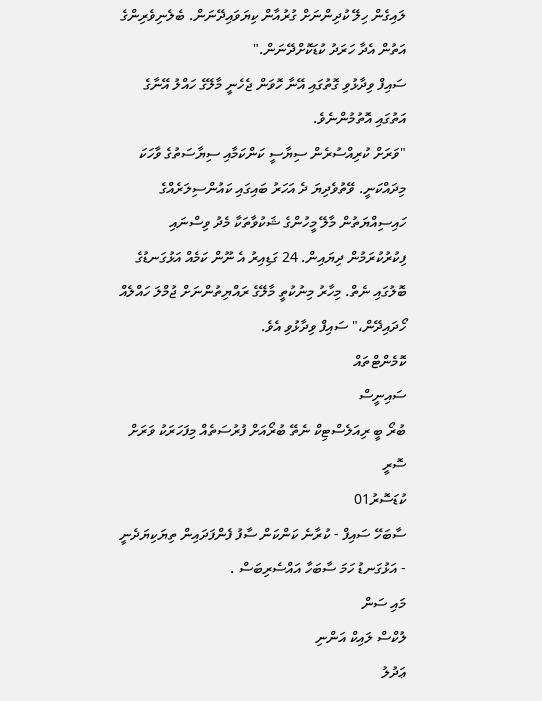ލައިގެން ހިލޭ ކުދިންނަށް ގުރުއާން ކިޔަވައިދޭނަން. ބެލެނިވެރިންގެ އަތުން އެދާ ހަރަދު ކުޑަކޮށްދޭނަން."
ސައިފް ވިދާޅުވި ގޮތުގައި އޭނާ ހޮވަން ޖެހެނީ މާލޭގެ ހައްލު އޭނާގެ އަތުގައި އޮތުމުންނެވެ.
"ވަރަށް ކުރިއްސުރެން ސިޔާސީ ކަންކަމާއި ސިޔާސަތުގެ ވާހަކަ މިދައްކަނީ. ވޭތުވެދިޔަ ދެ އަހަރު ބައިގައި ކައުންސިލަރެއްގެ ހައިސިއްޔަތުން މާލޭ މީހުންގެ ޝަކުވާތަކާ މެދު ވިސްނައި ފިކުރުކުރަމުން ދިޔައިން. 24 ގަޑިއިރު އެ ނޫން ކަމެއް އަޅުގަނޑުގެ ބޮލުގައި ނެތް. މިހާރު މިނުކުތީ މާލޭގެ ރައްޔިތުންނަށް ޖުމްލަ ހައްލެއް ހޯދައިދޭން،" ސައިފް ވިދާޅުވި އެވެ.
ކޮމެންޓްތައް
ސައިނީސް
ބުރޯ ބީ ރިއަލެސްޓިކް ނެތޭ ބުރޯއަށް ފުރުސަތެއް މިފަހަރަކު ވަރަށް ސޮރީ
ކުޑަސޮރު01
ސާބަހޭ ސައިފް - ކުރާނެ ކަންކަން ސާފު ފެންފަދައިން ތިޔަކިޔަދެނީ - އަޅުގަނޑު ހަމަ ސާބަހާ އައްސެރިބަސް .
މައި ސަން
ލުކްސް ލައިކް އަންނި
ޢަދުލު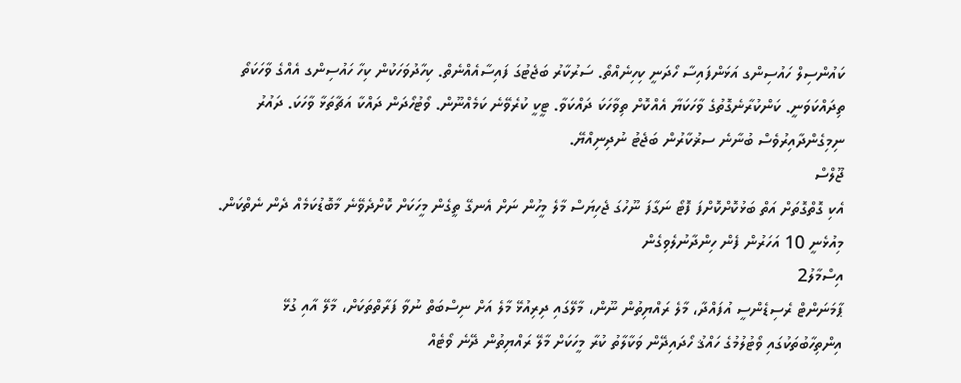ކައުންސިލް ހައުސިންގ އަޅަންފައިސާ ހޯދަނީ ކިހިނެއްތޯ. ސަރުކާރު ބަޖެޓުގަ ފައިސާއެއްނެތް. ކިހާދުވަހަކުން ކިހާ ހައުސިންގ އެއްގެ ވާހަކަތޯ ތިދައްކަވަނީ. ކަންކުރާނެގޮތުގެ ވާހަކަޔާ އެއްކޮށް ތިވާހަކަ ދައްކަވާ. ޓީކީ ކުރެވޭނެ ކަމެއްނޫން. ވޯޓުހޯދަން ދައްކާ އަޗާތަޅާ ވާހަކަ. ދައުރު ނިމިގެންދާއިރުވެސް ބުނާނެ ސޜުކާރުން ބަޖެޓު ނުދިނިއްޔޭ.
ޖޫލްސް
އެކި ގޮތްގޮތަށް އަތް ބަޅުކޮށްކޮށްފަ ފޮޓޯ ނަގާފަ ނޫހުގަ ޖެހިޔަސް މާލެ މީހުން ނަށް އެނގޭ ތީގެން މީހަކަށް ކޮށްދެވޭނެ މާބޮޑުކަމެއް ދެން ނެތްކަން. މިއުޅެނީ 10 އަހަރުން ފެން ހިންދާނުލެވިގެން
އިސްމާލު2
ޕާމަނަންޓް ރެސިޑެންސީ އުފައްދާ، މާލެ ރައްޔިތުން ނޫން، މާލޭގައި ދިރިއުޅޭ މާލެ އަށް ނިސްބަތް ނުވާ ފަރާތްތަކަށް، މާލޭ އާއި ގުޅޭ އިންތިހާބުތަކުގައި ވޯޓުލުމުގެ ހައްޤު ހޯދައިދޭން ވަކާލާތު ކުރާ މީހަކަށް މާލޭ ރައްޔިތުން ދޭނެ ވޯޓެއް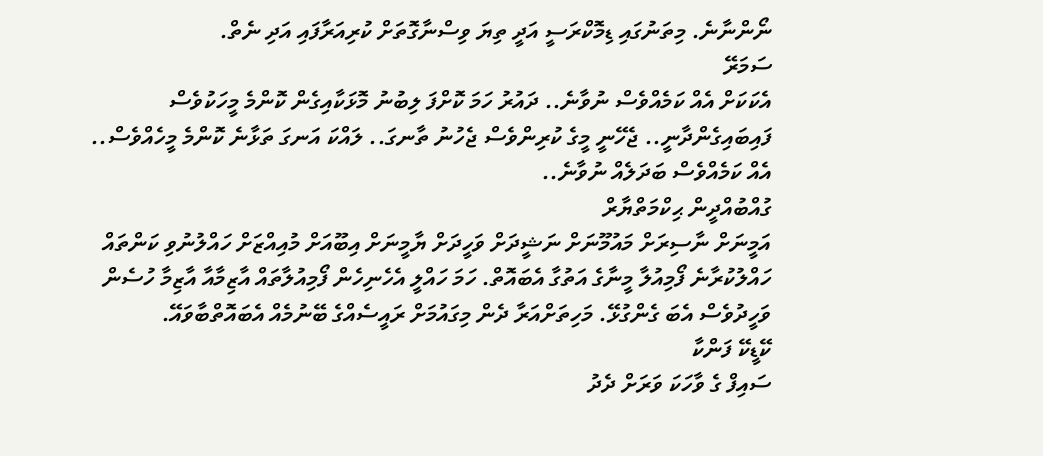ނޯންނާނެ. މިތަނުގައި ޑިމޮކްރަސީ އަދީ ތިޔަ ވިސްނާގޮތަށް ކުރިއަރާފައި އަދި ނެތް.
ސަމަރޭ
އެކަކަށް އެއް ކަމެއްވެސް ނުވާނެ.. ދައުރު ހަމަ ކޮށްފަ ލިބުނު މޮޅަކާއިގެން ކޮންމެ މީހަކުވެސް ފައިބައިގެންދާނީ.. ޖެހޭނީ މީގެ ކުރިންވެސް ޖެހުނު ތާނގަ.. ލައްކަ އަނގަ ތަޅާނެ ކޮންމެ މީހެއްވެސް.. އެއް ކަމެއްވެސް ބަދަލެއް ނުވާނެ..
ގުއްބުއްދީން ޙިކްމަތްޔާރް
އަމީނަށް ނާސިރަށް މައުމޫނަށް ނަޝީދަށް ވަހީދަށް ޔާމީނަށް އިބޫއަށް މުއިއްޒަށް ހައްލުނުވި ކަންތައް ހައްލުކުރާނެ ފޯމިއުލާ މީނާގެ އަތުގާ އެބައޮތް. ހަމަ ހައްލީ އެހެނިހެން ފޯމިއުލާތައް އާޒިމާއާ އާޒިމާ ހުސެން ވަހީދުވެސް އެބަ ގެންގުޅޭ. މަހިތަށްއަރާ ދެން މިގައުމަށް ރައީސެއްގެ ބޭނުމެއް އެބައޮތްބާވައޭ.
ކޭޑީކޭ ފަންކާ
ސައިފް ގެ ވާހަކަ ވަރަށް ދެދު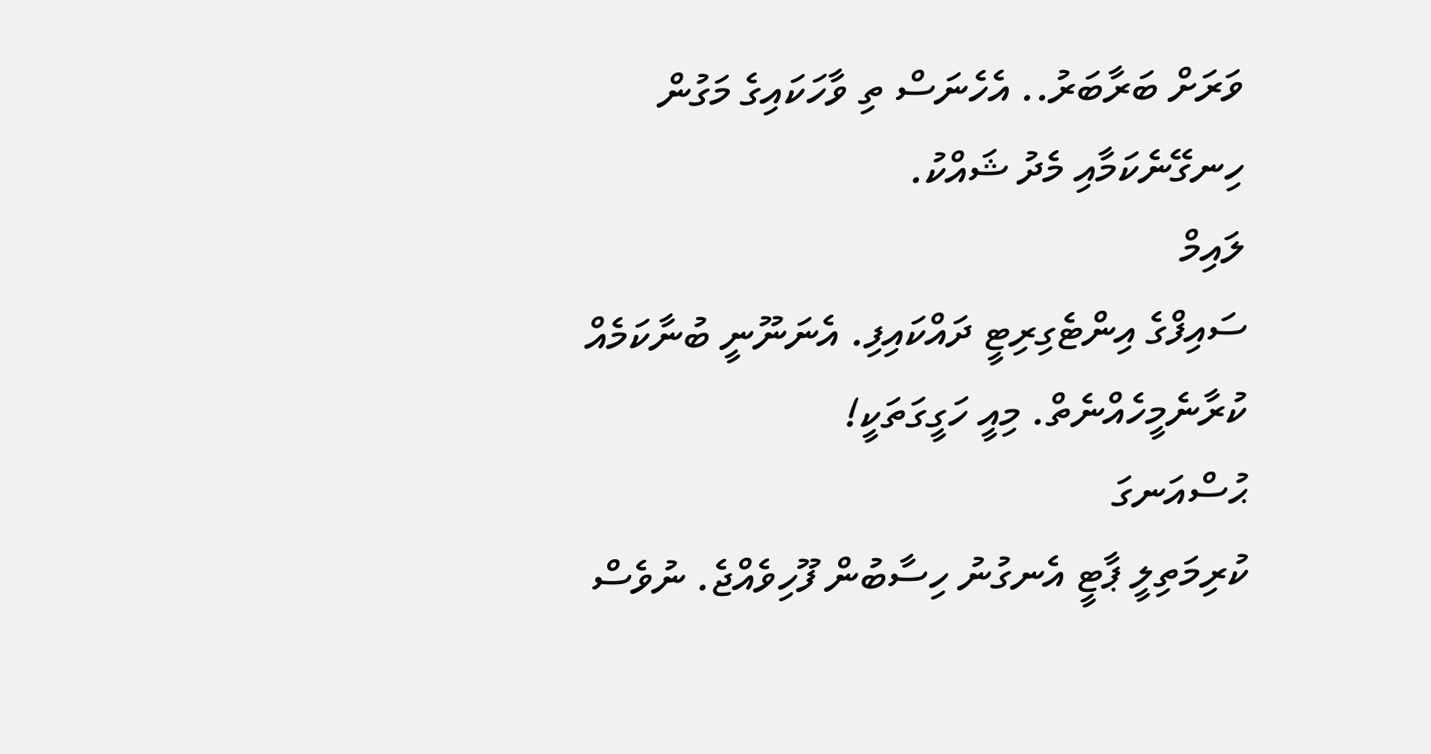ވަރަށް ބަރާބަރު.. އެހެނަސް ތި ވާހަކައިގެ މަގުން ހިނގޭނެކަމާއި މެދު ޝައްކު.
ލައިމް
ސައިފްގެ އިންޓެގިރިޓީ ދައްކައިފި. އެނަނޫނީ ބުނާކަމެއް ކުރާނެމީހެއްނެތް. މިއީ ހަގީގަތަކީ!
ޙުސްއަނގަ
ކުރިމަތިލީ ޕާޓީ އެނގުނު ހިސާބުން ފޫހިވެއްޖެ. ނުވެސް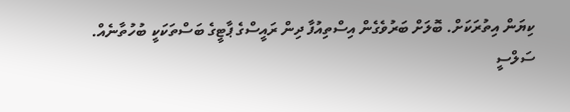ކިޔަން އިތުރަކަށް. ބޮލަށް ބަރުވެގެން އިސްތިއުފާ ދިން ރައީސްގެ ޕާޓީގެ ބަސްތަކަކީ ބުހުތާނެއް.
ސަލްސީ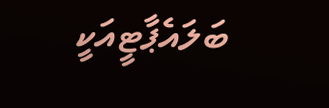ބަލައެޕާޓީއަކީ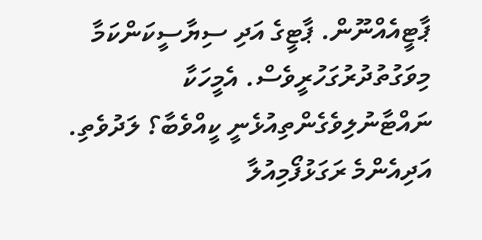ޕާޓީއެއްނޫން. ޕާޓީގެ އަދި ސިޔާސީކަންކަމާ މިވަގުތުދުރުގަހުރީވެސް. އެމީހަކާ ނައްޓާނުލިވެގެންތިއުޅެނީ ކީއްވެބާ؟ ލަދުވެތި. އަދިއެންމެ ރަގަޅުފޯމިއުލާ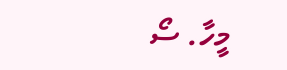މީހާ. ސޯ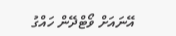އޭނައަށް ވޯޓްދޭން ހައްގު